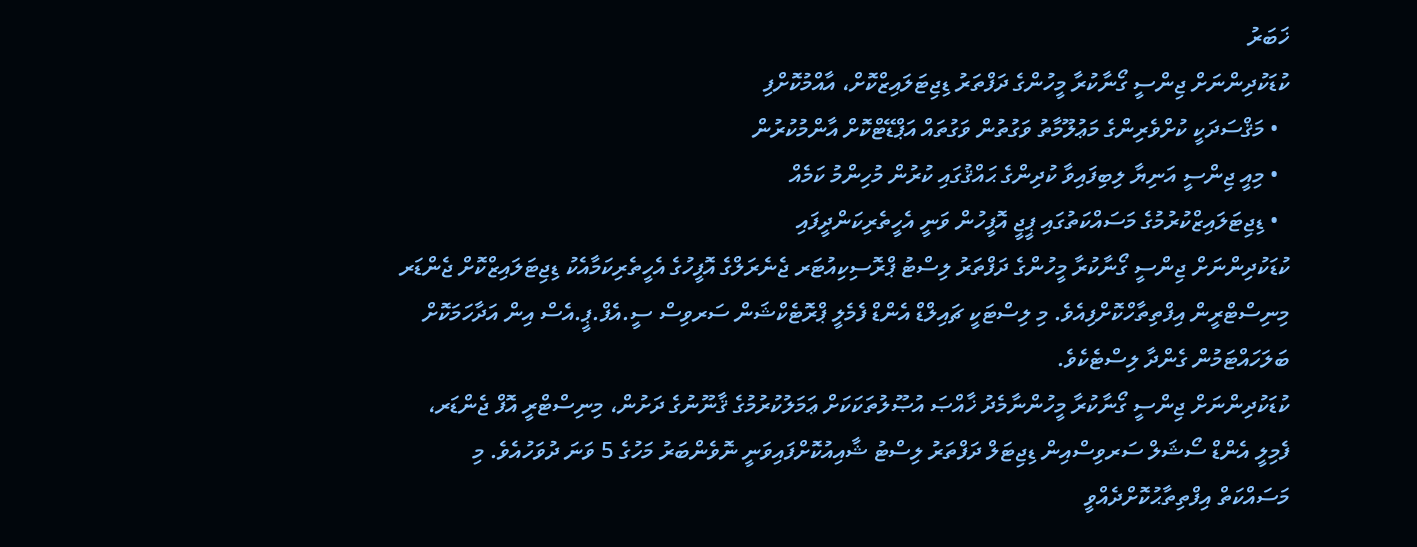ޚަބަރު
ކުޑަކުދިންނަށް ޖިންސީ ގޯނާކުރާ މީހުންގެ ދަފްތަރު ޑިޖިޓަލައިޒްކޮށް، އާއްމުކޮށްފި
  • މަޤްސަދަކީ ކުށްވެރިންގެ މަޢުލޫމާތު ވަގުތުން ވަގުތައް އަޕްޑޭޓްކޮށް އާންމުކުރުން
  • މިއީ ޖިންސީ އަނިޔާ ލިބިފައިވާ ކުދިންގެ ޙައްޤުގައި ކުރުން މުހިންމު ކަމެއް
  • ޑިޖިޓަލައިޒްކުރުމުގެ މަސައްކަތުގައި ޕީޖީ އޮފީހުން ވަނީ އެހީތެރިކަންދީފައި
ކުޑަކުދިންނަށް ޖިންސީ ގޯނާކުރާ މީހުންގެ ދަފްތަރު ލިސްޓު ޕްރޮސިކިއުޓަރ ޖެނެރަލްގެ އޮފީހުގެ އެހީތެރިކަމާއެކު ޑިޖިޓަލައިޒްކޮށް ޖެންޑަރ މިނިސްޓްރީން އިފްތިތާހްކޮށްފިއެވެ. މި ލިސްޓަކީ ޗައިލްޑް އެންޑް ފެމެލީ ޕްރޮޓެކްޝަން ސަރވިސް ސީ.އެފް.ޕީ.އެސް އިން އަދާހަމަކޮށް ބަލަހައްޓަމުން ގެންދާ ލިސްޓެކެވެ.
ކުޑަކުދިންނަށް ޖިންސީ ގޯނާކުރާ މީހުންނާމެދު ޚާއްޞަ އުޞޫލުތަކަކަށް ޢަމަލުކުރުމުގެ ޤާނޫނުގެ ދަށުން، މިނިސްޓްރީ އޮފް ޖެންޑަރ، ފެމިލީ އެންޑް ސޯޝަލް ސަރވިސްއިން ޑިޖިޓަލް ދަފްތަރު ލިސްޓު ޝާއިއުކޮށްފައިވަނީ ނޮވެންބަރު މަހުގެ 5 ވަނަ ދުވަހުއެވެ. މި މަސައްކަތް އިފްތިތާޙުކޮށްދެއްވީ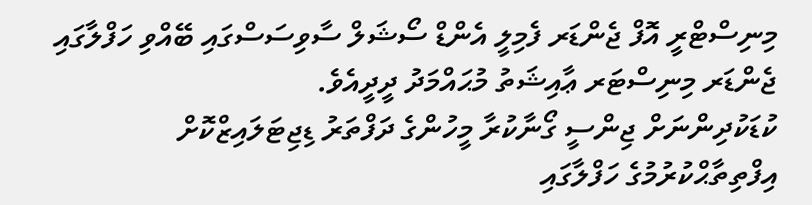މިނިސްޓްރީ އޮފް ޖެންޑަރ ފެމިލީ އެންޑް ސޯޝަލް ސާވިސަސްގައި ބޭއްވި ހަފްލާގައި ޖެންޑަރ މިނިސްޓަރ ޢާއިޝަތު މުޙައްމަދު ދީދީއެވެ.
ކުޑަކުދިންނަށް ޖިންސީ ގޯނާކުރާ މީހުންގެ ދަފްތަރު ޑިޖިޓަލައިޒްކޮށް އިފްތިތާޙްކުރުމުގެ ހަފްލާގައި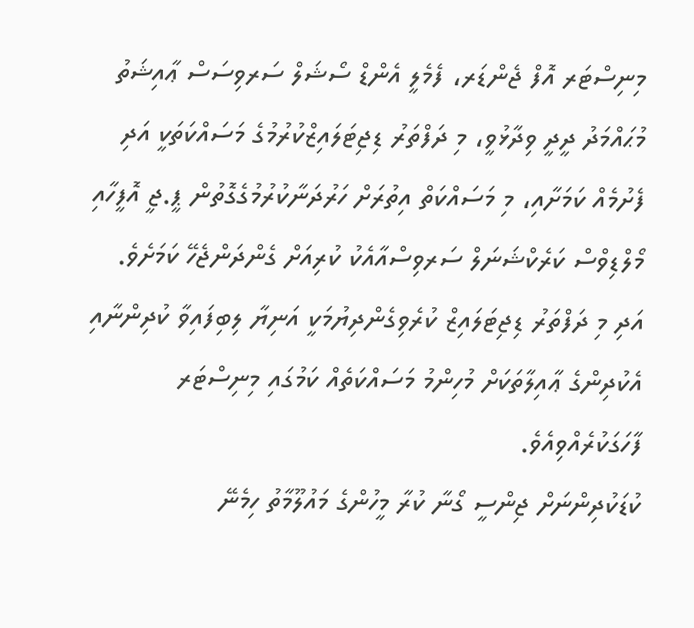މިނިސްޓަރ އޮފް ޖެންޑަރ، ފެމެލީ އެންޑް ސޯޝަލް ސަރވިސަސް ޢާއިޝަތު މުޙައްމަދު ދީދީ ވިދާޅުވީ، މި ދަފްތަރު ޑިޖިޓަލައިޒްކުރުމުގެ މަސައްކަތަކީ އަދި ފެށުމެއް ކަމަށާއި، މި މަސައްކަތް އިތުރަށް ހަރުދަނާކުރުމުގެގޮތުން ޕީ.ޖީ އޮފީހާއި މޯލްޑިވްސް ކަރެކްޝަނަލް ސަރވިސްއާއެކު ކުރިއަށް ގެންދަންޖެހޭ ކަމަށެވެ. އަދި މި ދަފްތަރު ޑިޖިޓަލައިޒް ކުރެވިގެންދިޔުމަކީ އަނިޔާ ލިބިފައިވާ ކުދިންނާއި އެކުދިންގެ ޢާއިލާތަކަށް މުހިންމު މަސައްކަތެއް ކަމުގައި މިނިސްޓަރ ފާހަގަކުރެއްވިއެވެ.
ކުޑަކުދިންނަށް ޖިންސީ ގޯނާ ކުރާ މީހުންގެ މައުލޫމާތު ހިމެނޭ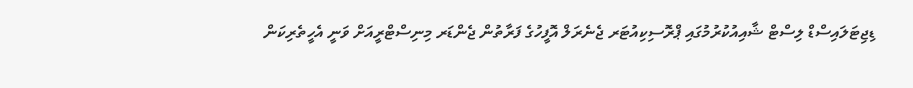ޑިޖިޓަލައިސްޑް ލިސްޓް ޝާއިއުކުރުމުގައި ޕްރޮސިކިއުޓަރ ޖެނެރަލް އޮފީހުގެ ފަރާތުން ޖެންޑަރ މިނިސްޓްރީއަށް ވަނީ އެހީތެރިކަން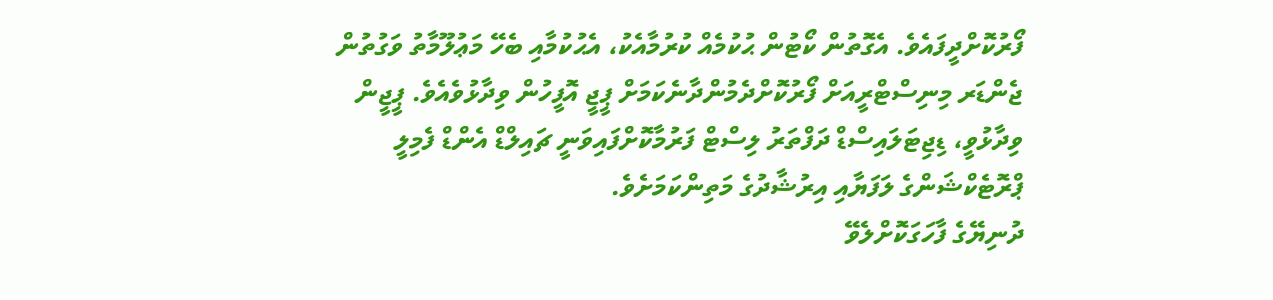ފޯރުކޮށްދީފައެވެ. އެގޮތުން ކޯޓުން ޙުކުމެއް ކުރުމާއެކު، އެޙުކުމާއި ބެހޭ މަޢުލޫމާތު ވަގުތުން ޖެންޑަރ މިނިސްޓްރީއަށް ފޯރުކޮށްދެމުންދާނެކަމަށް ޕީޖީ އޮފީހުން ވިދާޅުވެއެވެ. ޕީޖީން ވިދާޅުވީ، ޑިޖިޓަލައިސްޑް ދަފްތަރު ލިސްޓް ފަރުމާކޮށްފައިވަނީ ޗައިލްޑް އެންޑް ފެމިލީ ޕްރޮޓެކްޝަންގެ ލަފަޔާއި އިރުޝާދުގެ މަތިންކަމަށެވެ.
ދުނިޔޭގެ ފާހަގަކޮށްލެވޭ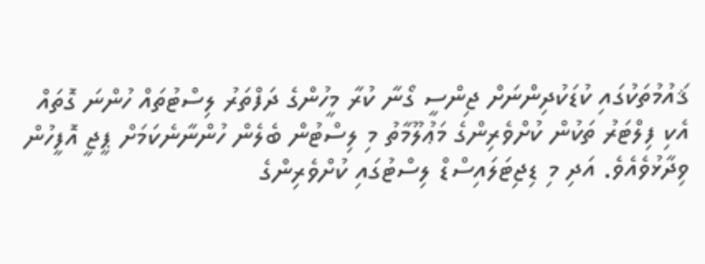ޤައުމުތަކުގައި ކުޑަކުދިންނަށް ޖިންސީ ގޯނާ ކުރާ މީހުންގެ ދަފްތަރު ލިސްޓުތައް ހުންނަ ގޮތައް އެކި ފިލްޓަރު ތަކުން ކުށްވެރިންގެ މަޢުލޫމާތު މި ލިސްޓުން ބެލެން ހުންނާނެކަމަށް ޕީޖީ އޮފީހުން ވިދާޅުވެއެވެ. އަދި މި ޑިޖިޓަލައިސްޑް ލިސްޓުގައި ކުށްވެރިންގެ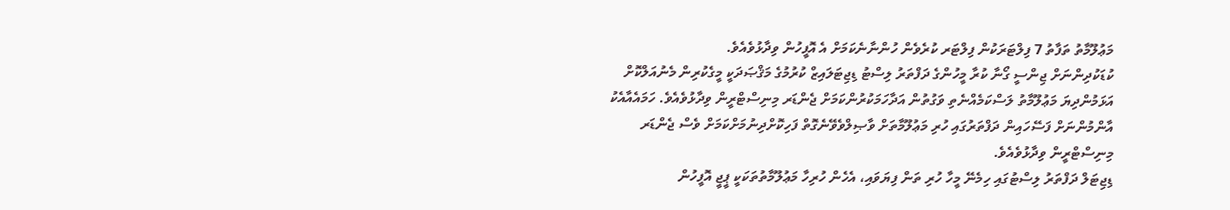މަޢުލޫމާތު ތަފާތު 7 ފިލްޓަރަކުން ފިލްޓަރ ކުރެވެން ހުންނާނެކަމަށް އެ އޮފީހުން ވިދާޅުވެއެވެ.
ކުޑަކުދިންނަށް ޖިންސީ ގޯނާ ކުރާ މީހުންގެ ދަފްތަރު ލިސްޓު ޑިޖިޓަލައިޒް ކުރުމުގެ މަޤްޞަދަކީ މީގެކުރިން މެނުއަލްކޮށް އަޅަމުންދިޔަ މަޢުލޫމާތު ލަސްކަމެއްނެތި ވަގުތުން އަދާހަމަކުރުންކަމަށް ޖެންޑަރ މިނިސްޓްރީން ވިދާޅުވެއެވެ. ހަމައެއާއެކު އާންމުންނަށް ފަސޭހައިން ދަފްތަރުގައި ހުރި މަޢުލޫމާތަށް ވާޞިލްވެވޭނެގޮތް ފަހިކޮށްދިނުމަށްކަމަށް ވެސް ޖެންޑަރ މިނިސްޓްރީން ވިދާޅުވެއެވެ.
ޑިޖިޓަލް ދަފްތަރު ލިސްޓުގައި ހިމެނޭ މީހާ ހުރި ތަން ފިޔަވައި، އެހެން ހުރިހާ މަޢުލޫމާތުތަކަކީ ޕީޖީ އޮފީހުން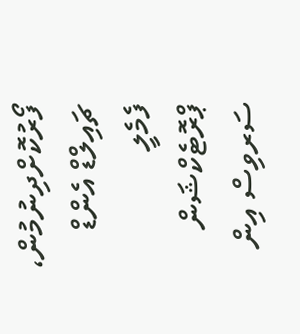ފޯރުކޮށްދިނުމުން، ޗައިލްޑް އެންޑް ފެމެލީ ޕްރޮޓެކްޝަން ސަރވިސް އިން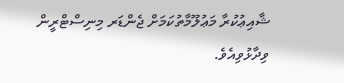ޝާއިޢުކުރާ މަޢުލޫމާތުކަމަށް ޖެންޑަރ މިނިސްޓްރީން ވިދާޅުވިއެވެ.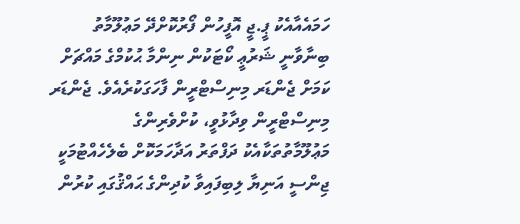ހަމައެއާއެކު ޕީ.ޖީ އޮފީހުން ފޯރުކޮށްދޭ މަޢުލޫމާތު ބިނާވާނީ ޝަރުޢީ ކޯޓަކުން ނިންމާ ޙުކުމްގެ މައްޗަށް ކަމަށް ޖެންޑަރ މިނިސްޓްރީން ފާހަގަކުރެއެވެ. ޖެންޑަރ މިނިސްޓްރީން ވިދާޅުވީ، ކުށްވެރިންގެ މަޢުލޫމާތުތަކާއެކު ދަފްތަރު އަދާހަމަކޮށް ބެލެހެއްޓުމަކީ ޖިންސީ އަނިޔާ ލިބިފައިވާ ކުދިންގެ ޙައްޤުގައި ކުރުން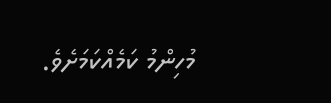މުހިންމު ކަމެއްކަމަށެވެ.